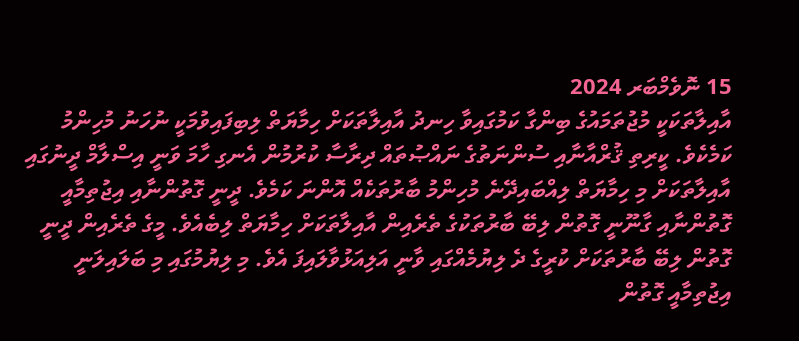15 ނޮވެމްބަރ 2024
އާއިލާތަކަކީ މުޖުތަމައުގެ ބިންގާ ކަމުގައިވާ ހިނދު އާއިލާތަކަށް ހިމާޔަތް ލިބިފައިވުމަކީ ނުހަނު މުހިންމު ކަމެކެވެ. ކީރިތި ޤުރްއާނާއި ސުންނަތުގެ ނައްޞުތައް ދިރާސާ ކުރުމުން އެނގި ހާމަ ވަނީ އިސްލާމް ދީނުގައި އާއިލާތަކަށް މި ހިމާޔަތް ލިއްބައިދޭނެ މުހިންމު ބާރުތަކެއް އޮންނަ ކަމެވެ. ދީނީ ގޮތުންނާއި އިޖުތިމާއީ ގޮތުންނާއި ގާނޫނީ ގޮތުން ލިބޭ ބާރުތަކުގެ ތެރެއިން އާއިލާތަކަށް ހިމާޔަތް ލިބެއެވެ. މީގެ ތެރެއިން ދީނީ ގޮތުން ލިބޭ ބާރުތަކަށް ކުރީގެ ދެ ލިޔުމެއްގައި ވާނީ އަލިއަޅުވާލައިފަ އެވެ. މި ލިޔުމުގައި މި ބަލައިލަނީ އިޖުތިމާއީ ގޮތުން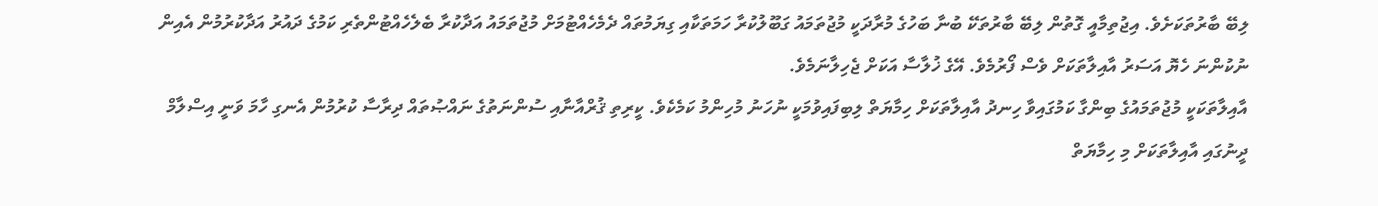ލިބޭ ބާރުތަކަށެވެ. އިޖުތިމާއީ ގޮތުން ލިބޭ ބާރުތަކޭ ބުނާ ބަހުގެ މުރާދަކީ މުޖުތަމައު ގަބޫލުކުރާ ހަމަތަކާއި ގިޔަމުތައް ދެމެހެއްޓުމަށް މުޖުތަމައު އަދާކުރާ ބެލެހެއްޓުންތެރި ކަމުގެ ދައުރު އަދާކުރުމުން އެއިން ނުކުންނަ ހެޔޮ އަސަރު އާއިލާތަކަށް ވެސް ފޯރުމެވެ. އޭގެ ޚުލާސާ އަކަށް ޖެހިލާނަމެވެ.
އާއިލާތަކަކީ މުޖުތަމައުގެ ބިންގާ ކަމުގައިވާ ހިނދު އާއިލާތަކަށް ހިމާޔަތް ލިބިފައިވުމަކީ ނުހަނު މުހިންމު ކަމެކެވެ. ކީރިތި ޤުރްއާނާއި ސުންނަތުގެ ނައްޞުތައް ދިރާސާ ކުރުމުން އެނގި ހާމަ ވަނީ އިސްލާމް ދީނުގައި އާއިލާތަކަށް މި ހިމާޔަތް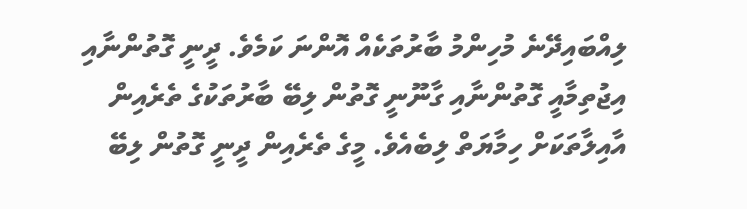ލިއްބައިދޭނެ މުހިންމު ބާރުތަކެއް އޮންނަ ކަމެވެ. ދީނީ ގޮތުންނާއި އިޖުތިމާއީ ގޮތުންނާއި ގާނޫނީ ގޮތުން ލިބޭ ބާރުތަކުގެ ތެރެއިން އާއިލާތަކަށް ހިމާޔަތް ލިބެއެވެ. މީގެ ތެރެއިން ދީނީ ގޮތުން ލިބޭ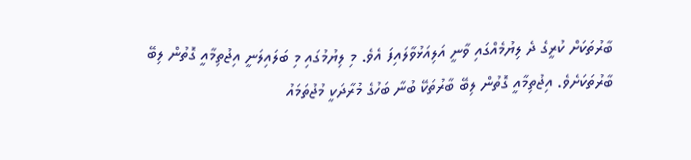ބާރުތަކަށް ކުރީގެ ދެ ލިޔުމެއްގައި ވާނީ އަލިއަޅުވާލައިފަ އެވެ. މި ލިޔުމުގައި މި ބަލައިލަނީ އިޖުތިމާއީ ގޮތުން ލިބޭ ބާރުތަކަށެވެ. އިޖުތިމާއީ ގޮތުން ލިބޭ ބާރުތަކޭ ބުނާ ބަހުގެ މުރާދަކީ މުޖުތަމައު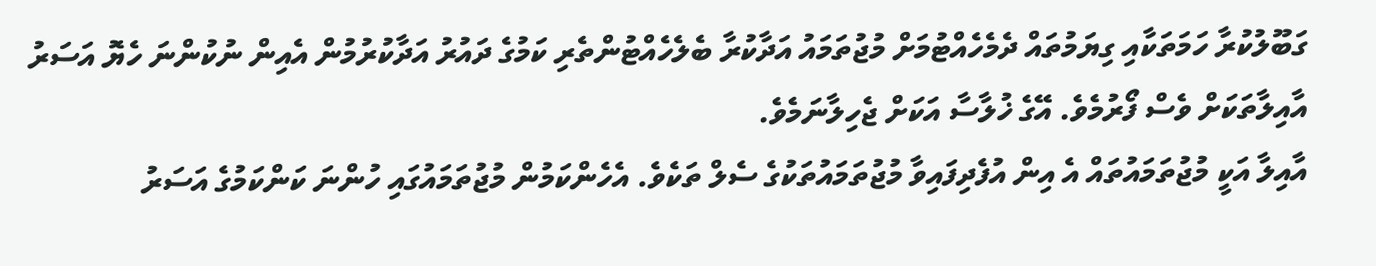ގަބޫލުކުރާ ހަމަތަކާއި ގިޔަމުތައް ދެމެހެއްޓުމަށް މުޖުތަމައު އަދާކުރާ ބެލެހެއްޓުންތެރި ކަމުގެ ދައުރު އަދާކުރުމުން އެއިން ނުކުންނަ ހެޔޮ އަސަރު އާއިލާތަކަށް ވެސް ފޯރުމެވެ. އޭގެ ޚުލާސާ އަކަށް ޖެހިލާނަމެވެ.
އާއިލާ އަކީ މުޖުތަމައުތައް އެ އިން އުފެދިފައިވާ މުޖުތަމައުތަކުގެ ސެލް ތަކެވެ. އެހެންކަމުން މުޖުތަމައުގައި ހުންނަ ކަންކަމުގެ އަސަރު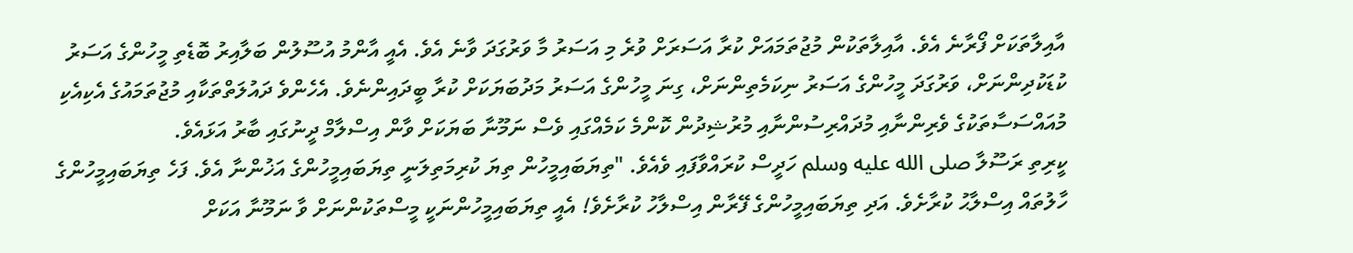އާއިލާތަކަށް ފޯރާނެ އެވެ. އާއިލާތަކުން މުޖުތަމައަށް ކުރާ އަސަރަށް ވުރެ މި އަސަރު މާ ވަރުގަދަ ވާނެ އެވެ. އެއީ އާންމު އުސޫލުން ބަލާއިރު ބޮޑެތި މީހުންގެ އަސަރު ކުޑަކުދިންނަށް، ވަރުގަދަ މީހުންގެ އަސަރު ނިކަމެތިންނަށް، ގިނަ މީހުންގެ އަސަރު މަދުބަޔަކަށް ކުރާ ބީދައިންނެވެ. އެހެންވެ ދައުލަތްތަކާއި މުޖުތަމައުގެ އެކިއެކި މުއައްސަސާތަކުގެ ވެރިންނާއި މުދައްރިސުންނާއި މުރުޝިދުން ކޮންމެ ކަމެއްގައި ވެސް ނަމޫނާ ބަޔަކަށް ވާން އިސްލާމް ދީނުގައި ބާރު އަޅައެވެ.
ކީރިތި ރަސޫލާ صلى الله عليه وسلم ހަދީސް ކުރައްވާފައި ވެއެވެ. "ތިޔަބައިމީހުން ތިޔަ ކުރިމަތިލަނީ ތިޔަބައިމީހުންގެ އަޚުންނާ އެވެ. ފަހެ ތިޔަބައިމީހުންގެ ހާލުތައް އިސްލާޙު ކުރާށެވެ. އަދި ތިޔަބައިމީހުންގެ ފޭރާން އިސްލާހު ކުރާށެވެ! އެއީ ތިޔަބައިމީހުންނަކީ މީސްތަކުންނަށް ވާ ނަމޫނާ އަކަށް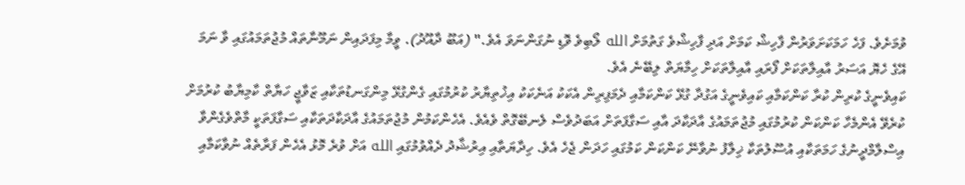ވުމަށެވެ. ފަހެ ހަމަކަށަވަރުން ފާހިޝް ކަމަށް އަދި ފާހިޝްވެ ގަތުމަށް الله ލޯބިވެ ވޮޑި ނުގަންނަވަ އެވެ." (އަބޫ ދާއޫދު). ވީމާ މިފަދައިން ނަމޫނާތައް މުޖުތަމައުގައި ވާ ނަމަ އޭގެ ހެޔޮ އަސަރު އާއިލާތަކަށް ފޯރައި އާއިލާތަކަށް ހިމާޔަތް ލިބޭނެ އެވެ.
ކައިވެނީގެ ކުރިން ކުރާ ކަންކަމާއި ކައިވެނީގެ އަގުދާ ގުޅޭ ކަންކަމާއި ދެމަފިރިން އެކަކު އަނެކަކު އިޚުތިޔާރު ކުރުމުގައި ގެންގުޅޭ މިންގަނޑުތަކާއި ޒަވާޖީ ހަޔާތް ކާމިޔާބު ކުރުމަށް ކުރެވޭ އެންމެހާ ކަންކަން ކުރުމުގައި މުޖުތަމައުގެ އާދަކާދަ އާއި ސަގާފަތަށް އަބަދުވެސް ލެނބޭގޮތް ވެއެވެ. އެހެންކަމުން މުޖުތަމައުގެ އާދަކާދަތަކާއި ސަގާފަތަކީ މާތްވެގެންވާ އިސްލާމްދީނުގެ ހަމަތަކާއި އުސޫލުތަކާ ޚިލާފު ނުވާނޭ ކަންކަން ކަމުގައި ހަދަން ޖެހެ އެވެ. ހިދާޔަތާއި އިރުޝާދު ދެއްވުމުގައި الله އަށް ވުރެ މޮޅު އެހެން ފަރާތެއް ނުވާކަމާއި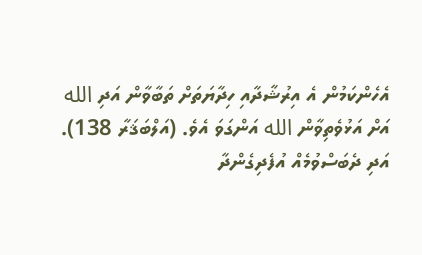އެހެންކަމުން އެ އިރުޝާދާއި ހިދާޔަތަށް ތަބާވާން އަދި الله އަށް އަޅުވެތިވާން الله އަންގަވަ އެވެ. (އަލްބަޤަރާ 138).
އަދި ދެބަސްވުމެއް އުފެދިގެންދާ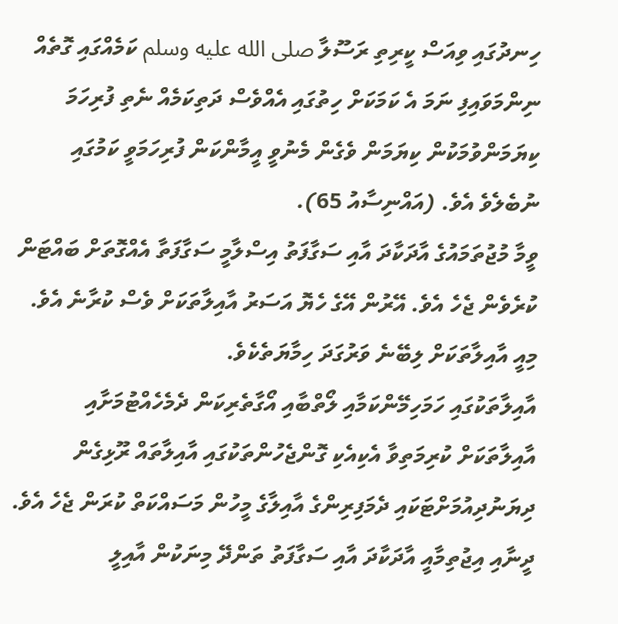ހިނދުގައި ވިއަސް ކީރިތި ރަސޫލާ صلى الله عليه وسلم ކަމެއްގައި ގޮތެއް ނިންމަވައިފި ނަމަ އެ ކަމަކަށް ހިތުގައި އެއްވެސް ދަތިކަމެއް ނެތި ފުރިހަމަ ކިޔަމަންވުމަކުން ކިޔަމަން ވެގެން މެނުވީ އީމާންކަން ފުރިހަމަވީ ކަމުގައި ނުބެލެވެ އެވެ. (އައްނިސާއު 65).
ވީމާ މުޖުތަމައުގެ އާދަކާދަ އާއި ސަގާފަތު އިސްލާމީ ސަގާފަތާ އެއްގޮތަށް ބައްޓަން ކުރެވެން ޖެހެ އެވެ. އޭރުން އޭގެ ހެޔޮ އަސަރު އާއިލާތަކަށް ވެސް ކުރާނެ އެވެ. މިއީ އާއިލާތަކަށް ލިބޭނެ ވަރުގަދަ ހިމާޔަތެކެވެ.
އާއިލާތަކުގައި ހަމަހިމޭންކަމާއި ލޯތްބާއި އޯގާތެރިކަން ދެމެހެއްޓުމަށާއި އާއިލާތަކަށް ކުރިމަތިވާ އެކިއެކި ގޮންޖެހުންތަކުގައި އާއިލާތައް ރޫޅިގެން ދިޔަނުދިއުމަށްޓަކައި ދެމަފިރިންގެ އާއިލާގެ މީހުން މަސައްކަތް ކުރަން ޖެހެ އެވެ. ދީނާއި އިޖުތިމާއީ އާދަކާދަ އާއި ސަގާފަތު ތަންދޭ މިނަކުން އާއިލީ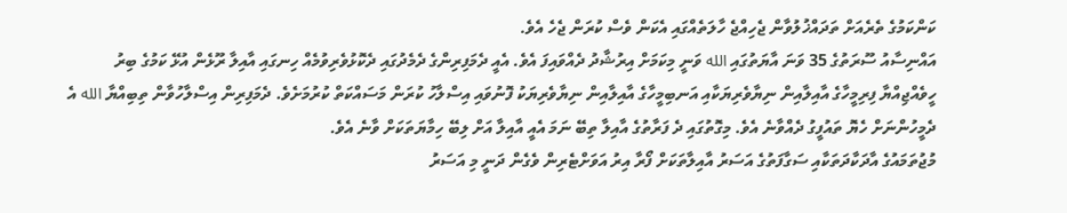ކަންކަމުގެ ތެރެއަށް ތަދައްޚުލުވާން ޖެހިއްޖެ ހާލަތެއްގައި އެކަން ވެސް ކުރަން ޖެހެ އެވެ.
އައްނިސާއު ސޫރަތުގެ 35 ވަނަ އާޔަތުގައި الله ވަނީ މިކަމަށް އިރުޝާދު ދެއްވައިފަ އެވެ. އެއީ ދެމަފިރިންގެ ދެމެދުގައި ދެކޮޅުވެރިވުމެއް ހިނގައި އާއިލާ ރޫޅެން އުޅޭ ކަމުގެ ބިރު ހީވެއްޖިއްޔާ ފިރިމީހާގެ އާއިލާއިން ނިޔާވެރިޔަކާއި އަނބިމީހާގެ އާއިލާއިން ނިޔާވެރިޔަކު ފޮނުވައި އިސްލާހު ކުރަން މަސައްކަތް ކުރުމަށެވެ. ދެމަފިރިން އިސްލާހުވާން ތިބިއްޔާ الله އެ ދެމީހުންނަށް ހެޔޮ ތައުފީގު ދެއްވާނެ އެވެ. މިގޮތުގައި ދެ ފަރާތުގެ އާއިލާ ތިބޭ ނަމަ އެއީ އާއިލާ އަށް ލިބޭ ހިމާޔަތަކަށް ވާނެ އެވެ.
މުޖުތަމައުގެ އާދަކާދަތަކާއި ސަގާފަތުގެ އަސަރު އާއިލާތަކަށް ފޯރާ އިރު އަވަށްޓެރިން ވެގެން ދަނީ މި އަސަރު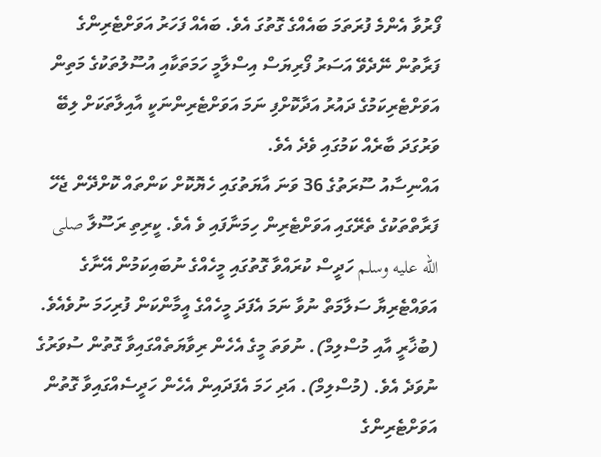ފޯރުވާ އެންމެ ފުރަތަމަ ބައެއްގެ ގޮތުގަ އެވެ. ބައެއް ފަހަރު އަވަށްޓެރިންގެ ފަރާތުން ނޭދެވޭ އަސަރު ފޯރިޔަސް އިސްލާމީ ހަމަތަކާއި އުސޫލުތަކުގެ މަތިން އަވަށްޓެރިކަމުގެ ދައުރު އަދާކޮށްފި ނަމަ އަވަށްޓެރިންނަކީ އާއިލާތަކަށް ލިބޭ ވަރުގަދަ ބާރެއް ކަމުގައި ވެދެ އެވެ.
އައްނިސާއު ސޫރަތުގެ 36 ވަނަ އާޔަތުގައި ހެޔޮކޮށް ކަންތައް ކޮށްދޭން ޖެހޭ ފަރާތްތަކުގެ ތެރޭގައި އަވަށްޓެރިން ހިމަނާފައި ވެ އެވެ. ކީރިތި ރަސޫލާ صلى الله عليه وسلم ހަދީސް ކުރައްވާ ގޮތުގައި މީހެއްގެ ނުބައިކަމުން އޭނާގެ އަވައްޓެރިޔާ ސަލާމަތް ނުވާ ނަމަ އެފަދަ މީހެއްގެ އީމާންކަން ފުރިހަމަ ނުވެއެވެ. (ބުޚާރީ އާއި މުސްލިމް). ނުވަތަ މީގެ އެހެން ރިވާޔަތެއްގައިވާ ގޮތުން ސުވަރުގެ ނުވަދެ އެވެ. (މުސްލިމް). އަދި ހަމަ އެފަދައިން އެހެން ހަދީސެއްގައިވާ ގޮތުން އަވަށްޓެރިންގެ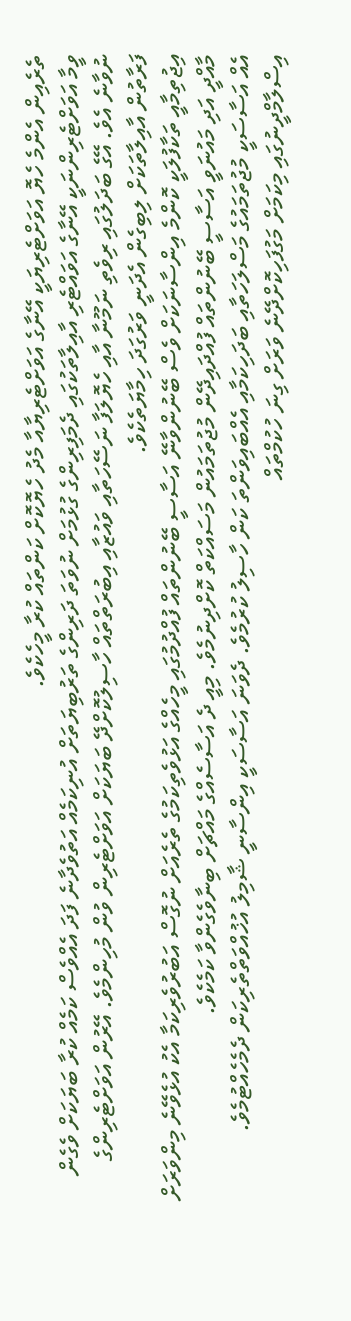ތެރެއިން އެންމެ ހެޔޮ އަވަށްޓެރިޔަކީ އޭނާގެ އަވަށްޓެރިޔާއާ މެދު ހެޔޮކޮށް ކަންތައް ކުރާ މީހެކެވެ.
ވީމާ އަވަށްޓެރިންނަކީ އޭނާގެ އަވައްޓެރި އާއިލާތަކުގައި ދެމަފިރިންގެ ގުޅުމަށް ނުވަތަ ދަރިންގެ ތަރުބިޔަތަށް އުނިކަމެއް އަތުވެދާނެ ފަދަ އެއްވެސް ކަމެއް ކުރާ ބަޔަކަށް ވެގެން ނުވާނެ އެވެ. އޭގެ ބަދަލުގައި ރިވެތި ނަމޫނާ އާއި ހެޔޮލަފާ ނަސޭހަތާއި ވައުޒާއި އިބުރަތްތައް ހާސިލުކޮށްދޭ ބަޔަކަށް އަވަށްޓެރިން ވުން މުހިންމެވެ. އޭރުން އަވަށްޓެރިންގެ ފަރާތުން އާއިލާތަކަށް ލިބިގެން އެދަނީ ވަރުގަދަ ހިމާޔަތެކެވެ.
އިޖުތިމާއީ ތަކާފުލަކީ ކޮންމެ އިންސާނަކަށް ވެސް ބޭނުންވާނޭ އަސާސީ ބޭނުންތައް ފުއްދުމުގައި މީހެއްގެ އަޅުވެތިކަމުގެ ތެރެއަށް ނުގޮސް އަބުރުވެރިކަމާ އެކު އުޅެވޭނެ މިންވަރަށް މާއްދީ އަދި މައުނަވީ އަސާސީ ބޭނުންތައް ފުއްދައިދޭން މުޖުތަމައުން މަސައްކަތް ކޮށްދިނުމެވެ. މިއީ ދެ އަސާސެއްގެ މައްޗަށް ބިނާވެގެންވާ ކަމެކެވެ.
އެއް އަސާސަކީ މުޖުތަމައުގެ މަސްލަހަތާއި ބަދަހިކަމާއި އެއްބައިވަންތަ ކަން ހާސިލު ކުރުމެވެ. ދެވަނަ އަސާސަކީ އިންސާނީ ޝާމިލު އުޚުއްވަތްތެރިކަން ދެމެހެއްޓުމެވެ. އިސްލާމްދީނުގައި މިކަމަށް މަގުފަހިކޮށްދޭނެ ވަރަށް ގިނަ ހުކުމްތައް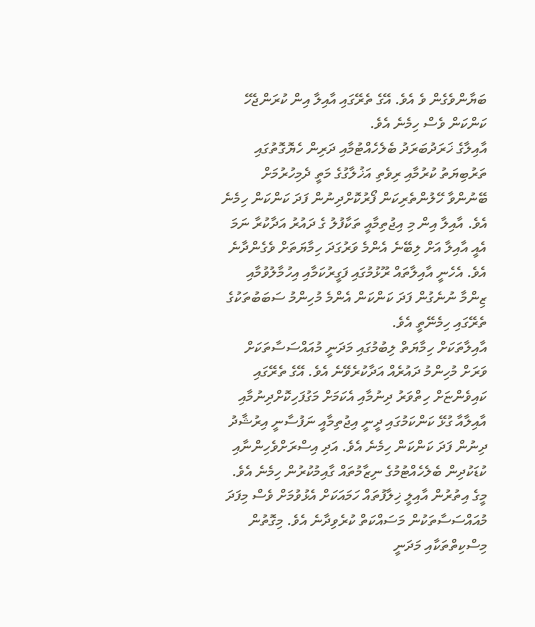ބަޔާންވެގެން ވެ އެވެ. އޭގެ ތެރޭގައި އާއިލާ އިން ކުރަންޖެހޭ ކަންކަން ވެސް ހިމެނެ އެވެ.
އާއިލާގެ ޚަރަދުބަރަދު ބެލެހެއްޓުމާއި ދަރިން ހެޔޮގޮތުގައި ތަރުބިޔަތު ކުރުމާއި ރިވެތި އަޚުލާގުގެ މަތީ ދެމިހުރުމަށް ބޭނުންވާ ހޭލުންތެރިކަން ފޯރުކޮށްދިނުން ފަދަ ކަންކަން ހިމެނެ އެވެ. އާއިލާ އިން މި އިޖުތިމާއީ ތަކާފުލު ގެ ދައުރު އަދާކުރާ ނަމަ އެއީ އާއިލާ އަށް ލިބޭނެ އެންމެ ވަރުގަދަ ހިމާޔަތަށް ވެގެންދާނެ އެވެ. އެހެނީ އާއިލާތައް ރޫޅުމުގައި ފަގީރުކަމާއި އިހުމާލުވުމާއި ޒިންމާ ނުނެގުން ފަދަ ކަންކަން އެންމެ މުހިންމު ސަބަބުތަކުގެ ތެރޭގައި ހިމެނޭތީ އެވެ.
އާއިލާތަކަށް ހިމާޔަތް ލިބުމުގައި މަދަނީ މުއައްސަސާތަކަށް ވަރަށް މުހިންމު ދައުރެއް އަދާކުރެވޭނެ އެވެ. އޭގެ ތެރޭގައި ކައިވެންޏަށް ހިތްވަރު ދިނުމާއި އެކަމަށް މަގުފަހިކޮށްދިނުމާއި އާއިލާއާ ގުޅޭ ކަންކަމުގައި ދީނީ އިޖުތިމާއީ ނަފުސާނީ އިރުޝާދު ދިނުން ފަދަ ކަންކަން ހިމެނެ އެވެ. އަދި އިސްރަށްވެހިންނާއި ކުޑަކުދިން ބެލެހެއްޓުމުގެ ނިޒާމުތައް ގާއިމުކުރުން ހިމެނެ އެވެ. މީގެ އިތުރުން އާއިލީ ޚިލާފުތައް ހަމައަކަށް އެޅުވުމަށް ވެސް މިފަދަ މުއައްސަސާތަކުން މަސައްކަތް ކުރެވިދާނެ އެވެ. މިގޮތުން މިސްކިތްތަކާއި މަދަނީ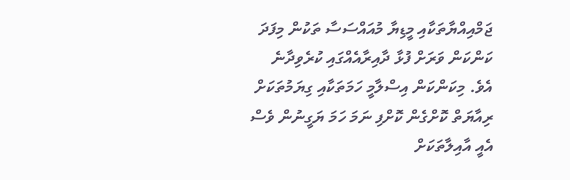ޖަމްއިއްޔާތަކާއި މީޑިޔާ މުއައްސަސާ ތަކުން މިފަދަ ކަންކަން ވަރަށް ފުޅާ ދާއިރާއެއްގައި ކުރެވިދާނެ އެވެ. މިކަންކަން އިސްލާމީ ހަމަތަކާއި ގިޔަމުތަކަށް ރިއާޔަތް ކޮށްގެން ކޮށްފި ނަމަ ހަމަ ޔަގީނުން ވެސް އެއީ އާއިލާތަކަށް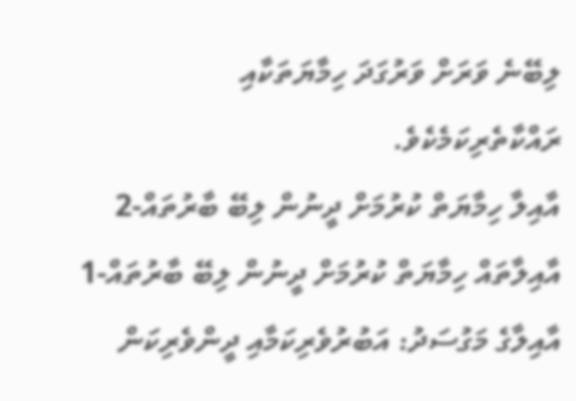ލިބޭނެ ވަރަށް ވަރުގަދަ ހިމާޔަތަކާއި ރައްކާތެރިކަމެކެވެ.
އާއިލާ ހިމާޔަތް ކުރުމަށް ދީނުން ލިބޭ ބާރުތައް-2
އާއިލާތައް ހިމާޔަތް ކުރުމަށް ދީނުން ލިބޭ ބާރުތައް-1
އާއިލާގެ މަގުސަދު: އަބުރުވެރިކަމާއި ދީންވެރިކަން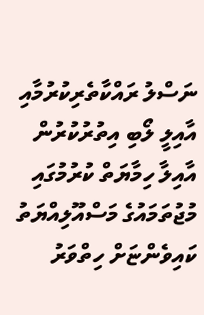ނަސްލު ރައްކާތެރިކުރުމާއި އާއިލީ ލޯބި އިތުރުކުރުން
އާއިލާ ހިމާޔަތް ކުރުމުގައި މުޖުތަމައުގެ މަސްއޫލިއްޔަތު
ކައިވެންޏަށް ހިތްވަރު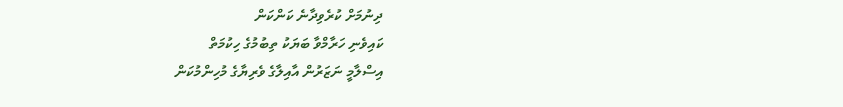ދިނުމަށް ކުރެވިދާނެ ކަންކަން
ކައިވެނި ހަރާމްވާ ބަޔަކު ތިބުމުގެ ހިކުމަތް
އިސްލާމީ ނަޒަރުން އާއިލާގެ ވެރިޔާގެ މުހިންމުކަން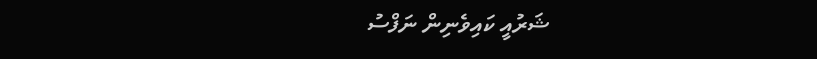ޝަރުއީ ކައިވެނިން ނަފްސު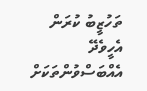ތަހުޒީބު ކުރަން އެހީވެދޭ
އެއްބަސްވުންތަކަށް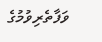ވަފާތެރިވުމުގެ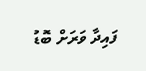ފައިދާ ވަރަށް ބޮޑު